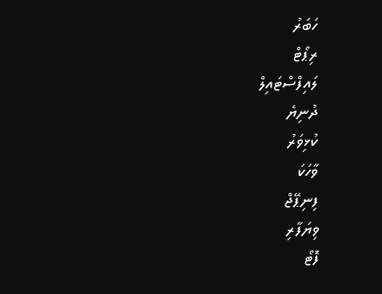ހަބަރު
ރިޕޯޓް
ލައިފްސްޓައިލް
ދުނިޔެ
ކުޅިވަރު
ވާހަކަ
ފިނިޕޭޖް
ވިޔަފާރި
ފޮޓޯ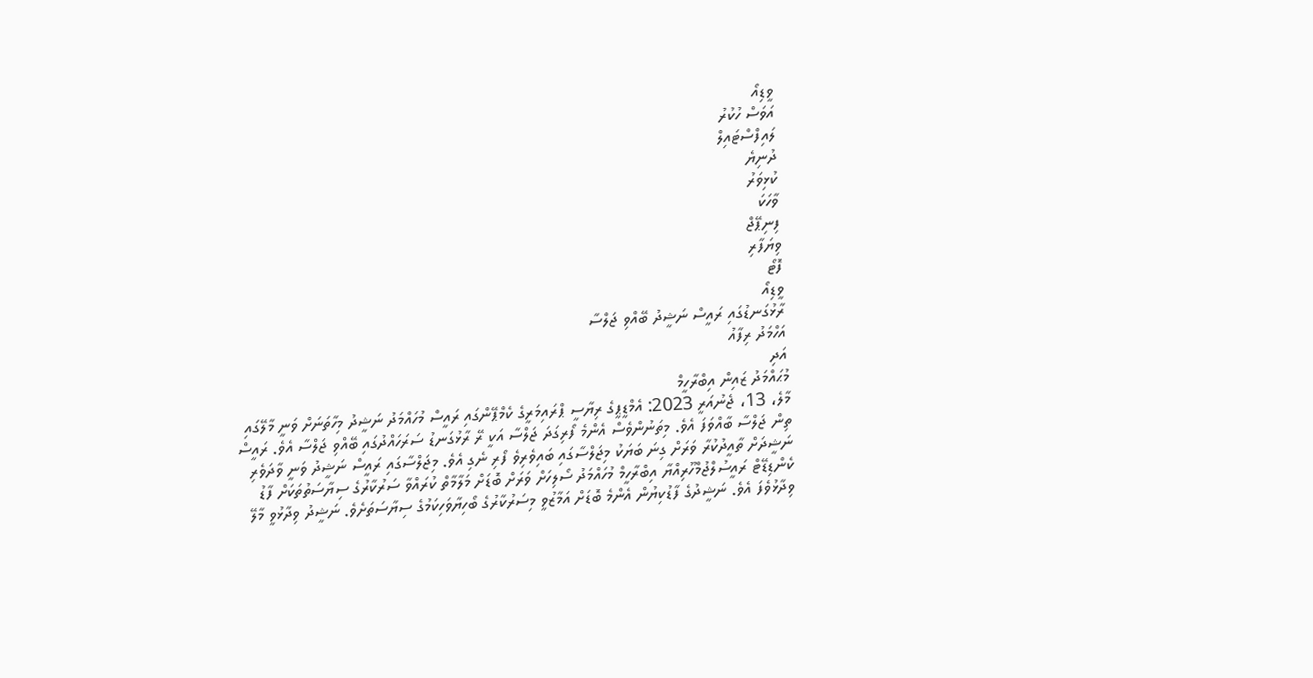ވީޑިއޯ
އަވަސް ހުކުރު
ލައިފްސްޓައިލް
ދުނިޔެ
ކުޅިވަރު
ވާހަކަ
ފިނިޕޭޖް
ވިޔަފާރި
ފޮޓޯ
ވީޑިއޯ
ރާޅުގަނޑުގައި ރައީސް ނަޝީދު ބޭއްވި ޖަލްސާ
އަހްމަދު ރިފާއު
އަދި
މުޙައްމަދު ޒައިން އިބްރާހީމް
މާލެ، 13، ޖެނުއަރީ 2023: އެމްޑީޕީގެ ރިޔާސީ ޕްރައިމަރީގެ ކެމްޕޭންގައި ރައީސް މުހައްމަދު ނަޝީދު މިހާތަނަށް ވަނީ މާލޭގައި ތިން ޖަލްސާ ބާއްވަފަ އެވެ. މިތަނުންވެސް އެންމެ ފޯރިގަދަ ޖަލްސާ އަކީ ރޭ ރާޅުގަނޑު ސަރަހައްދުގައި ބޭއްވި ޖަލްސާ އެވެ. ރައީސް ނަޝީދަށް ތާއީދުކުރާ ވަރަށް ގިނަ ބަޔަކު މިޖަލްސާގައި ބައިވެރިވެ ފޯރި ނެގި އެވެ. މިޖަލްސާގައި ރައީސް ނަޝީދު ވަނީ ވާދަވެރި ކެންޑިޑޭޓް ރައީސުލްޖުމްހޫރިއްޔާ އިބްރާހީމް މުހައްމަދު ސޯލިހަށް ވަރަށް ބޮޑަށް މަލާމާތް ކުރައްވާ ސަރުކާރުގެ ސިޔާސަތުތަކަށް ފާޑު ވިދާޅުވެފަ އެވެ. ނަޝީދުގެ ފާޑުކިޔުން އެންމެ ބޮޑަށް އަމާޒުވީ މިސަރުކާރުގެ ބޯހިޔާވަހިކަމުގެ ސިޔާސަތަށެވެ. ނަޝީދު ވިދާޅުވީ މާލޭ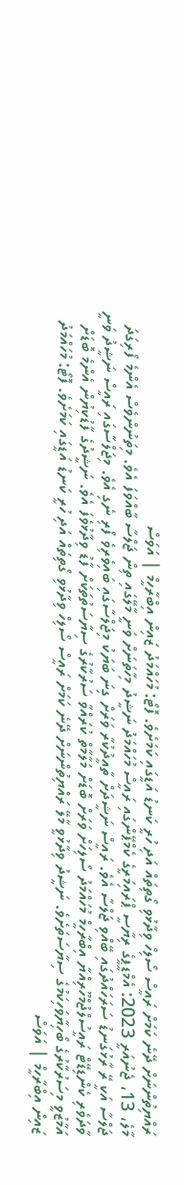ރައްޔިތުންނަށް ދޭނެ ކަމަށް ރައީސް ސޯލިހް ވިދާޅުވި ގޯތިތައް އަދި ހުރީ ކަނޑު އަޑީގައި ކަމަށެވެ. ފޮޓޯ: މުހައްމަދު ޒައިން އިބްރާހީމް | އަވަސް
މާލެ، 13، ޖެނުއަރީ 2023: އެމްޑީޕީގެ ރިޔާސީ ޕްރައިމަރީގެ ކެމްޕޭންގައި ރައީސް މުހައްމަދު ނަޝީދު މިހާތަނަށް ވަނީ މާލޭގައި ތިން ޖަލްސާ ބާއްވަފަ އެވެ. މިތަނުންވެސް އެންމެ ފޯރިގަދަ ޖަލްސާ އަކީ ރޭ ރާޅުގަނޑު ސަރަހައްދުގައި ބޭއްވި ޖަލްސާ އެވެ. ރައީސް ނަޝީދަށް ތާއީދުކުރާ ވަރަށް ގިނަ ބަޔަކު މިޖަލްސާގައި ބައިވެރިވެ ފޯރި ނެގި އެވެ. މިޖަލްސާގައި ރައީސް ނަޝީދު ވަނީ ވާދަވެރި ކެންޑިޑޭޓް ރައީސުލްޖުމްހޫރިއްޔާ އިބްރާހީމް މުހައްމަދު ސޯލިހަށް ވަރަށް ބޮޑަށް މަލާމާތް ކުރައްވާ ސަރުކާރުގެ ސިޔާސަތުތަކަށް ފާޑު ވިދާޅުވެފަ އެވެ. ނަޝީދުގެ ފާޑުކިޔުން އެންމެ ބޮޑަށް އަމާޒުވީ މިސަރުކާރުގެ ބޯހިޔާވަހިކަމުގެ ސިޔާސަތަށެވެ. ނަޝީދު ވިދާޅުވީ މާލޭ ރައްޔިތުންނަށް ދޭނެ ކަމަށް ރައީސް ސޯލިހް ވިދާޅުވި ގޯތިތައް އަދި ހުރީ ކަނޑު އަޑީގައި ކަމަށެވެ. ފޮޓޯ: މުހައްމަދު ޒައިން އިބްރާހީމް | އަވަސް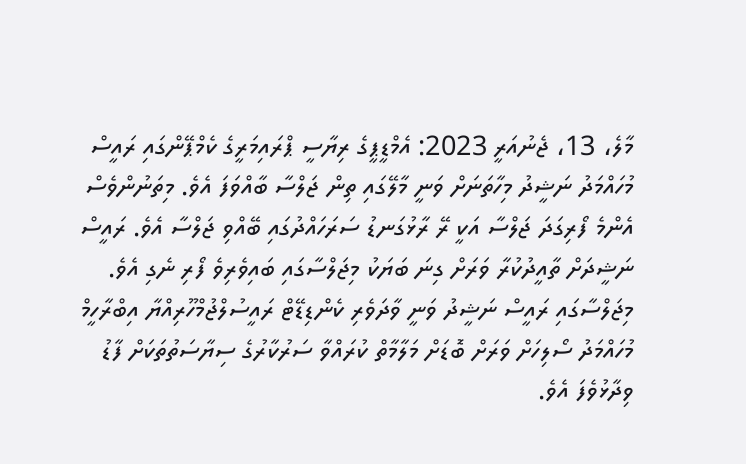މާލެ، 13، ޖެނުއަރީ 2023: އެމްޑީޕީގެ ރިޔާސީ ޕްރައިމަރީގެ ކެމްޕޭންގައި ރައީސް މުހައްމަދު ނަޝީދު މިހާތަނަށް ވަނީ މާލޭގައި ތިން ޖަލްސާ ބާއްވަފަ އެވެ. މިތަނުންވެސް އެންމެ ފޯރިގަދަ ޖަލްސާ އަކީ ރޭ ރާޅުގަނޑު ސަރަހައްދުގައި ބޭއްވި ޖަލްސާ އެވެ. ރައީސް ނަޝީދަށް ތާއީދުކުރާ ވަރަށް ގިނަ ބަޔަކު މިޖަލްސާގައި ބައިވެރިވެ ފޯރި ނެގި އެވެ. މިޖަލްސާގައި ރައީސް ނަޝީދު ވަނީ ވާދަވެރި ކެންޑިޑޭޓް ރައީސުލްޖުމްހޫރިއްޔާ އިބްރާހީމް މުހައްމަދު ސޯލިހަށް ވަރަށް ބޮޑަށް މަލާމާތް ކުރައްވާ ސަރުކާރުގެ ސިޔާސަތުތަކަށް ފާޑު ވިދާޅުވެފަ އެވެ.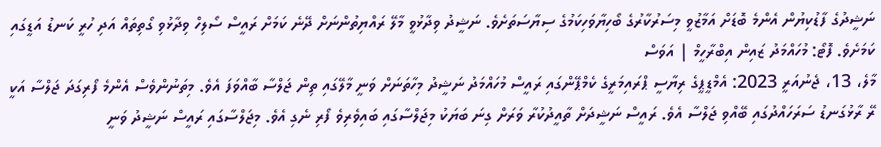ނަޝީދުގެ ފާޑުކިޔުން އެންމެ ބޮޑަށް އަމާޒުވީ މިސަރުކާރުގެ ބޯހިޔާވަހިކަމުގެ ސިޔާސަތަށެވެ. ނަޝީދު ވިދާޅުވީ މާލޭ ރައްޔިތުންނަށް ދޭނެ ކަމަށް ރައީސް ސޯލިހް ވިދާޅުވި ގޯތިތައް އަދި ހުރީ ކަނޑު އަޑީގައި ކަމަށެވެ. ފޮޓޯ: މުހައްމަދު ޒައިން އިބްރާހީމް | އަވަސް
މާލެ، 13، ޖެނުއަރީ 2023: އެމްޑީޕީގެ ރިޔާސީ ޕްރައިމަރީގެ ކެމްޕޭންގައި ރައީސް މުހައްމަދު ނަޝީދު މިހާތަނަށް ވަނީ މާލޭގައި ތިން ޖަލްސާ ބާއްވަފަ އެވެ. މިތަނުންވެސް އެންމެ ފޯރިގަދަ ޖަލްސާ އަކީ ރޭ ރާޅުގަނޑު ސަރަހައްދުގައި ބޭއްވި ޖަލްސާ އެވެ. ރައީސް ނަޝީދަށް ތާއީދުކުރާ ވަރަށް ގިނަ ބަޔަކު މިޖަލްސާގައި ބައިވެރިވެ ފޯރި ނެގި އެވެ. މިޖަލްސާގައި ރައީސް ނަޝީދު ވަނީ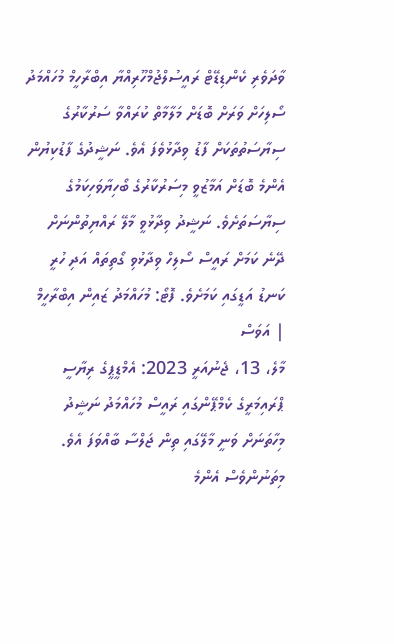ވާދަވެރި ކެންޑިޑޭޓް ރައީސުލްޖުމްހޫރިއްޔާ އިބްރާހީމް މުހައްމަދު ސޯލިހަށް ވަރަށް ބޮޑަށް މަލާމާތް ކުރައްވާ ސަރުކާރުގެ ސިޔާސަތުތަކަށް ފާޑު ވިދާޅުވެފަ އެވެ. ނަޝީދުގެ ފާޑުކިޔުން އެންމެ ބޮޑަށް އަމާޒުވީ މިސަރުކާރުގެ ބޯހިޔާވަހިކަމުގެ ސިޔާސަތަށެވެ. ނަޝީދު ވިދާޅުވީ މާލޭ ރައްޔިތުންނަށް ދޭނެ ކަމަށް ރައީސް ސޯލިހް ވިދާޅުވި ގޯތިތައް އަދި ހުރީ ކަނޑު އަޑީގައި ކަމަށެވެ. ފޮޓޯ: މުހައްމަދު ޒައިން އިބްރާހީމް | އަވަސް
މާލެ، 13، ޖެނުއަރީ 2023: އެމްޑީޕީގެ ރިޔާސީ ޕްރައިމަރީގެ ކެމްޕޭންގައި ރައީސް މުހައްމަދު ނަޝީދު މިހާތަނަށް ވަނީ މާލޭގައި ތިން ޖަލްސާ ބާއްވަފަ އެވެ. މިތަނުންވެސް އެންމެ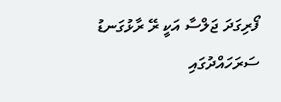ފޯރިގަދަ ޖަލްސާ އަކީ ރޭ ރާޅުގަނޑު ސަރަހައްދުގައި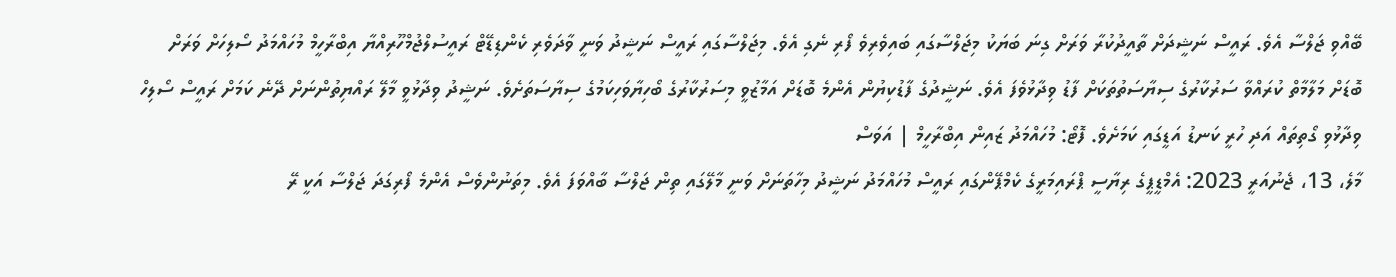ބޭއްވި ޖަލްސާ އެވެ. ރައީސް ނަޝީދަށް ތާއީދުކުރާ ވަރަށް ގިނަ ބަޔަކު މިޖަލްސާގައި ބައިވެރިވެ ފޯރި ނެގި އެވެ. މިޖަލްސާގައި ރައީސް ނަޝީދު ވަނީ ވާދަވެރި ކެންޑިޑޭޓް ރައީސުލްޖުމްހޫރިއްޔާ އިބްރާހީމް މުހައްމަދު ސޯލިހަށް ވަރަށް ބޮޑަށް މަލާމާތް ކުރައްވާ ސަރުކާރުގެ ސިޔާސަތުތަކަށް ފާޑު ވިދާޅުވެފަ އެވެ. ނަޝީދުގެ ފާޑުކިޔުން އެންމެ ބޮޑަށް އަމާޒުވީ މިސަރުކާރުގެ ބޯހިޔާވަހިކަމުގެ ސިޔާސަތަށެވެ. ނަޝީދު ވިދާޅުވީ މާލޭ ރައްޔިތުންނަށް ދޭނެ ކަމަށް ރައީސް ސޯލިހް ވިދާޅުވި ގޯތިތައް އަދި ހުރީ ކަނޑު އަޑީގައި ކަމަށެވެ. ފޮޓޯ: މުހައްމަދު ޒައިން އިބްރާހީމް | އަވަސް
މާލެ، 13، ޖެނުއަރީ 2023: އެމްޑީޕީގެ ރިޔާސީ ޕްރައިމަރީގެ ކެމްޕޭންގައި ރައީސް މުހައްމަދު ނަޝީދު މިހާތަނަށް ވަނީ މާލޭގައި ތިން ޖަލްސާ ބާއްވަފަ އެވެ. މިތަނުންވެސް އެންމެ ފޯރިގަދަ ޖަލްސާ އަކީ ރޭ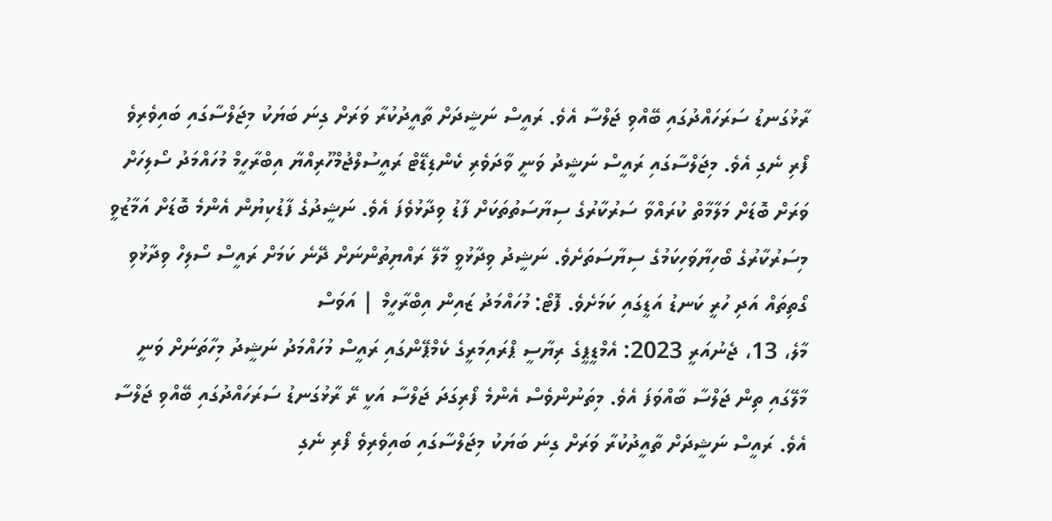ރާޅުގަނޑު ސަރަހައްދުގައި ބޭއްވި ޖަލްސާ އެވެ. ރައީސް ނަޝީދަށް ތާއީދުކުރާ ވަރަށް ގިނަ ބަޔަކު މިޖަލްސާގައި ބައިވެރިވެ ފޯރި ނެގި އެވެ. މިޖަލްސާގައި ރައީސް ނަޝީދު ވަނީ ވާދަވެރި ކެންޑިޑޭޓް ރައީސުލްޖުމްހޫރިއްޔާ އިބްރާހީމް މުހައްމަދު ސޯލިހަށް ވަރަށް ބޮޑަށް މަލާމާތް ކުރައްވާ ސަރުކާރުގެ ސިޔާސަތުތަކަށް ފާޑު ވިދާޅުވެފަ އެވެ. ނަޝީދުގެ ފާޑުކިޔުން އެންމެ ބޮޑަށް އަމާޒުވީ މިސަރުކާރުގެ ބޯހިޔާވަހިކަމުގެ ސިޔާސަތަށެވެ. ނަޝީދު ވިދާޅުވީ މާލޭ ރައްޔިތުންނަށް ދޭނެ ކަމަށް ރައީސް ސޯލިހް ވިދާޅުވި ގޯތިތައް އަދި ހުރީ ކަނޑު އަޑީގައި ކަމަށެވެ. ފޮޓޯ: މުހައްމަދު ޒައިން އިބްރާހީމް | އަވަސް
މާލެ، 13، ޖެނުއަރީ 2023: އެމްޑީޕީގެ ރިޔާސީ ޕްރައިމަރީގެ ކެމްޕޭންގައި ރައީސް މުހައްމަދު ނަޝީދު މިހާތަނަށް ވަނީ މާލޭގައި ތިން ޖަލްސާ ބާއްވަފަ އެވެ. މިތަނުންވެސް އެންމެ ފޯރިގަދަ ޖަލްސާ އަކީ ރޭ ރާޅުގަނޑު ސަރަހައްދުގައި ބޭއްވި ޖަލްސާ އެވެ. ރައީސް ނަޝީދަށް ތާއީދުކުރާ ވަރަށް ގިނަ ބަޔަކު މިޖަލްސާގައި ބައިވެރިވެ ފޯރި ނެގި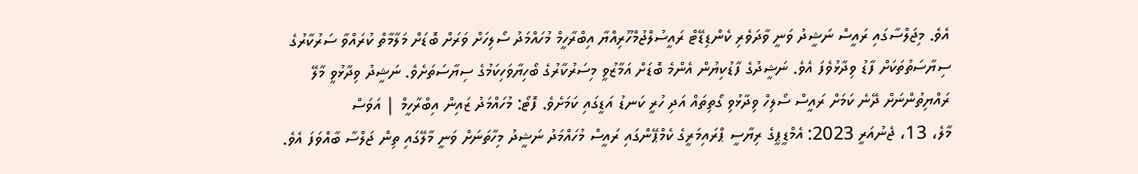އެވެ. މިޖަލްސާގައި ރައީސް ނަޝީދު ވަނީ ވާދަވެރި ކެންޑިޑޭޓް ރައީސުލްޖުމްހޫރިއްޔާ އިބްރާހީމް މުހައްމަދު ސޯލިހަށް ވަރަށް ބޮޑަށް މަލާމާތް ކުރައްވާ ސަރުކާރުގެ ސިޔާސަތުތަކަށް ފާޑު ވިދާޅުވެފަ އެވެ. ނަޝީދުގެ ފާޑުކިޔުން އެންމެ ބޮޑަށް އަމާޒުވީ މިސަރުކާރުގެ ބޯހިޔާވަހިކަމުގެ ސިޔާސަތަށެވެ. ނަޝީދު ވިދާޅުވީ މާލޭ ރައްޔިތުންނަށް ދޭނެ ކަމަށް ރައީސް ސޯލިހް ވިދާޅުވި ގޯތިތައް އަދި ހުރީ ކަނޑު އަޑީގައި ކަމަށެވެ. ފޮޓޯ: މުހައްމަދު ޒައިން އިބްރާހީމް | އަވަސް
މާލެ، 13، ޖެނުއަރީ 2023: އެމްޑީޕީގެ ރިޔާސީ ޕްރައިމަރީގެ ކެމްޕޭންގައި ރައީސް މުހައްމަދު ނަޝީދު މިހާތަނަށް ވަނީ މާލޭގައި ތިން ޖަލްސާ ބާއްވަފަ އެވެ.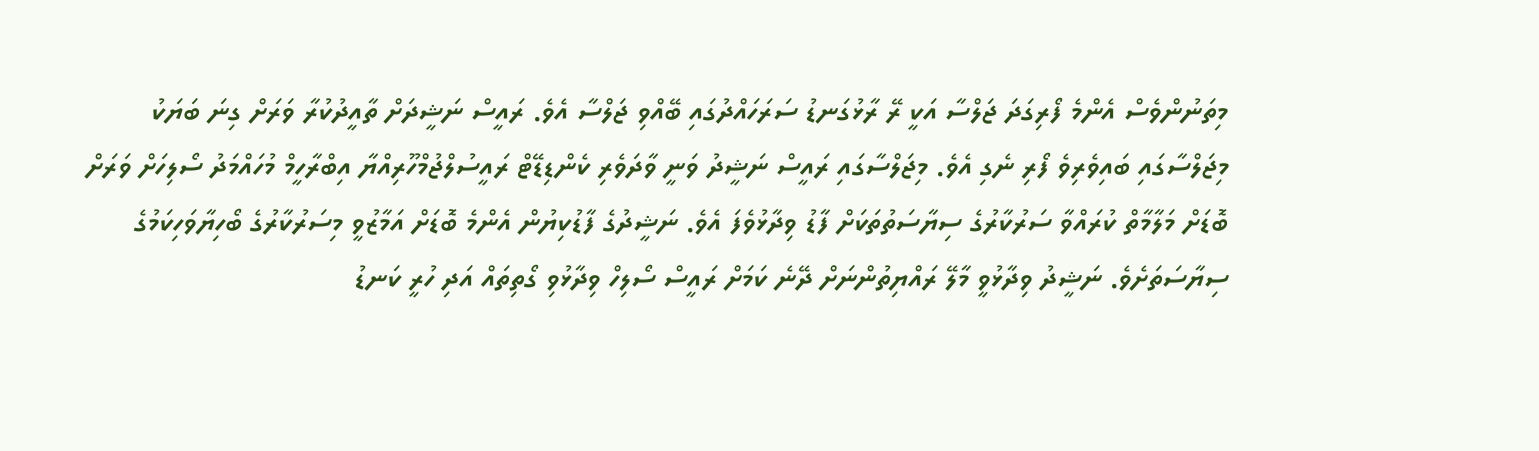މިތަނުންވެސް އެންމެ ފޯރިގަދަ ޖަލްސާ އަކީ ރޭ ރާޅުގަނޑު ސަރަހައްދުގައި ބޭއްވި ޖަލްސާ އެވެ. ރައީސް ނަޝީދަށް ތާއީދުކުރާ ވަރަށް ގިނަ ބަޔަކު މިޖަލްސާގައި ބައިވެރިވެ ފޯރި ނެގި އެވެ. މިޖަލްސާގައި ރައީސް ނަޝީދު ވަނީ ވާދަވެރި ކެންޑިޑޭޓް ރައީސުލްޖުމްހޫރިއްޔާ އިބްރާހީމް މުހައްމަދު ސޯލިހަށް ވަރަށް ބޮޑަށް މަލާމާތް ކުރައްވާ ސަރުކާރުގެ ސިޔާސަތުތަކަށް ފާޑު ވިދާޅުވެފަ އެވެ. ނަޝީދުގެ ފާޑުކިޔުން އެންމެ ބޮޑަށް އަމާޒުވީ މިސަރުކާރުގެ ބޯހިޔާވަހިކަމުގެ ސިޔާސަތަށެވެ. ނަޝީދު ވިދާޅުވީ މާލޭ ރައްޔިތުންނަށް ދޭނެ ކަމަށް ރައީސް ސޯލިހް ވިދާޅުވި ގޯތިތައް އަދި ހުރީ ކަނޑު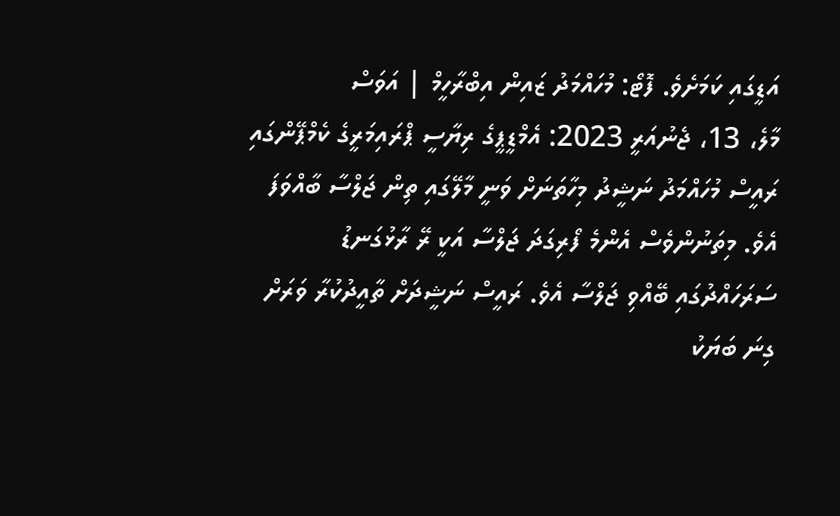އަޑީގައި ކަމަށެވެ. ފޮޓޯ: މުހައްމަދު ޒައިން އިބްރާހީމް | އަވަސް
މާލެ، 13، ޖެނުއަރީ 2023: އެމްޑީޕީގެ ރިޔާސީ ޕްރައިމަރީގެ ކެމްޕޭންގައި ރައީސް މުހައްމަދު ނަޝީދު މިހާތަނަށް ވަނީ މާލޭގައި ތިން ޖަލްސާ ބާއްވަފަ އެވެ. މިތަނުންވެސް އެންމެ ފޯރިގަދަ ޖަލްސާ އަކީ ރޭ ރާޅުގަނޑު ސަރަހައްދުގައި ބޭއްވި ޖަލްސާ އެވެ. ރައީސް ނަޝީދަށް ތާއީދުކުރާ ވަރަށް ގިނަ ބަޔަކު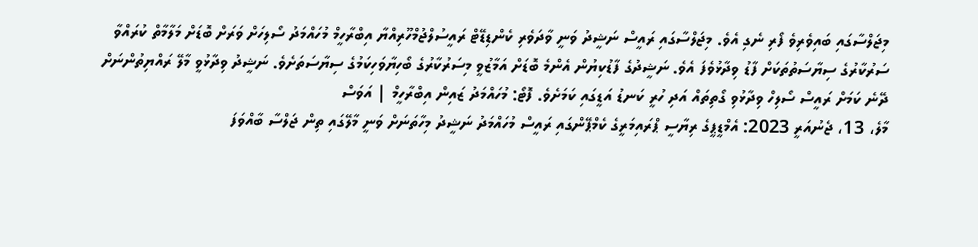މިޖަލްސާގައި ބައިވެރިވެ ފޯރި ނެގި އެވެ. މިޖަލްސާގައި ރައީސް ނަޝީދު ވަނީ ވާދަވެރި ކެންޑިޑޭޓް ރައީސުލްޖުމްހޫރިއްޔާ އިބްރާހީމް މުހައްމަދު ސޯލިހަށް ވަރަށް ބޮޑަށް މަލާމާތް ކުރައްވާ ސަރުކާރުގެ ސިޔާސަތުތަކަށް ފާޑު ވިދާޅުވެފަ އެވެ. ނަޝީދުގެ ފާޑުކިޔުން އެންމެ ބޮޑަށް އަމާޒުވީ މިސަރުކާރުގެ ބޯހިޔާވަހިކަމުގެ ސިޔާސަތަށެވެ. ނަޝީދު ވިދާޅުވީ މާލޭ ރައްޔިތުންނަށް ދޭނެ ކަމަށް ރައީސް ސޯލިހް ވިދާޅުވި ގޯތިތައް އަދި ހުރީ ކަނޑު އަޑީގައި ކަމަށެވެ. ފޮޓޯ: މުހައްމަދު ޒައިން އިބްރާހީމް | އަވަސް
މާލެ، 13، ޖެނުއަރީ 2023: އެމްޑީޕީގެ ރިޔާސީ ޕްރައިމަރީގެ ކެމްޕޭންގައި ރައީސް މުހައްމަދު ނަޝީދު މިހާތަނަށް ވަނީ މާލޭގައި ތިން ޖަލްސާ ބާއްވަފަ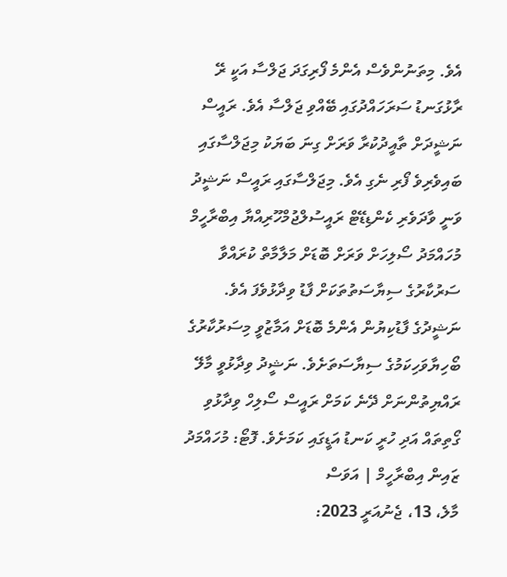އެވެ. މިތަނުންވެސް އެންމެ ފޯރިގަދަ ޖަލްސާ އަކީ ރޭ ރާޅުގަނޑު ސަރަހައްދުގައި ބޭއްވި ޖަލްސާ އެވެ. ރައީސް ނަޝީދަށް ތާއީދުކުރާ ވަރަށް ގިނަ ބަޔަކު މިޖަލްސާގައި ބައިވެރިވެ ފޯރި ނެގި އެވެ. މިޖަލްސާގައި ރައީސް ނަޝީދު ވަނީ ވާދަވެރި ކެންޑިޑޭޓް ރައީސުލްޖުމްހޫރިއްޔާ އިބްރާހީމް މުހައްމަދު ސޯލިހަށް ވަރަށް ބޮޑަށް މަލާމާތް ކުރައްވާ ސަރުކާރުގެ ސިޔާސަތުތަކަށް ފާޑު ވިދާޅުވެފަ އެވެ. ނަޝީދުގެ ފާޑުކިޔުން އެންމެ ބޮޑަށް އަމާޒުވީ މިސަރުކާރުގެ ބޯހިޔާވަހިކަމުގެ ސިޔާސަތަށެވެ. ނަޝީދު ވިދާޅުވީ މާލޭ ރައްޔިތުންނަށް ދޭނެ ކަމަށް ރައީސް ސޯލިހް ވިދާޅުވި ގޯތިތައް އަދި ހުރީ ކަނޑު އަޑީގައި ކަމަށެވެ. ފޮޓޯ: މުހައްމަދު ޒައިން އިބްރާހީމް | އަވަސް
މާލެ، 13، ޖެނުއަރީ 2023: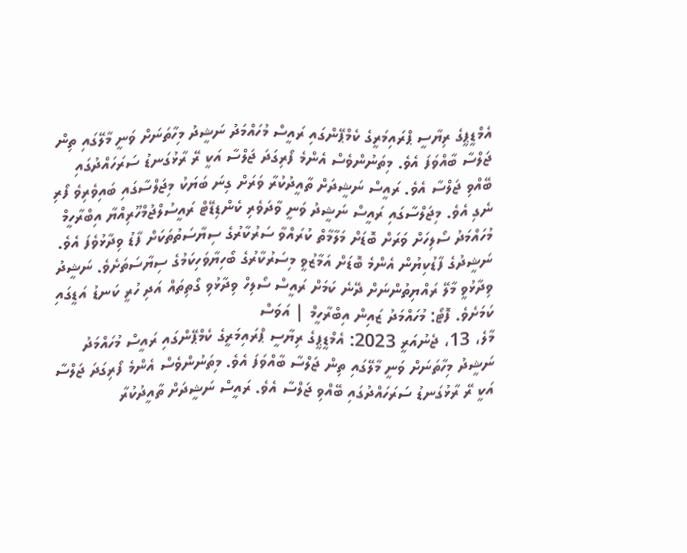އެމްޑީޕީގެ ރިޔާސީ ޕްރައިމަރީގެ ކެމްޕޭންގައި ރައީސް މުހައްމަދު ނަޝީދު މިހާތަނަށް ވަނީ މާލޭގައި ތިން ޖަލްސާ ބާއްވަފަ އެވެ. މިތަނުންވެސް އެންމެ ފޯރިގަދަ ޖަލްސާ އަކީ ރޭ ރާޅުގަނޑު ސަރަހައްދުގައި ބޭއްވި ޖަލްސާ އެވެ. ރައީސް ނަޝީދަށް ތާއީދުކުރާ ވަރަށް ގިނަ ބަޔަކު މިޖަލްސާގައި ބައިވެރިވެ ފޯރި ނެގި އެވެ. މިޖަލްސާގައި ރައީސް ނަޝީދު ވަނީ ވާދަވެރި ކެންޑިޑޭޓް ރައީސުލްޖުމްހޫރިއްޔާ އިބްރާހީމް މުހައްމަދު ސޯލިހަށް ވަރަށް ބޮޑަށް މަލާމާތް ކުރައްވާ ސަރުކާރުގެ ސިޔާސަތުތަކަށް ފާޑު ވިދާޅުވެފަ އެވެ. ނަޝީދުގެ ފާޑުކިޔުން އެންމެ ބޮޑަށް އަމާޒުވީ މިސަރުކާރުގެ ބޯހިޔާވަހިކަމުގެ ސިޔާސަތަށެވެ. ނަޝީދު ވިދާޅުވީ މާލޭ ރައްޔިތުންނަށް ދޭނެ ކަމަށް ރައީސް ސޯލިހް ވިދާޅުވި ގޯތިތައް އަދި ހުރީ ކަނޑު އަޑީގައި ކަމަށެވެ. ފޮޓޯ: މުހައްމަދު ޒައިން އިބްރާހީމް | އަވަސް
މާލެ، 13، ޖެނުއަރީ 2023: އެމްޑީޕީގެ ރިޔާސީ ޕްރައިމަރީގެ ކެމްޕޭންގައި ރައީސް މުހައްމަދު ނަޝީދު މިހާތަނަށް ވަނީ މާލޭގައި ތިން ޖަލްސާ ބާއްވަފަ އެވެ. މިތަނުންވެސް އެންމެ ފޯރިގަދަ ޖަލްސާ އަކީ ރޭ ރާޅުގަނޑު ސަރަހައްދުގައި ބޭއްވި ޖަލްސާ އެވެ. ރައީސް ނަޝީދަށް ތާއީދުކުރާ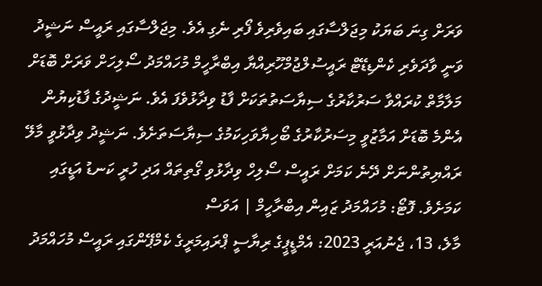ވަރަށް ގިނަ ބަޔަކު މިޖަލްސާގައި ބައިވެރިވެ ފޯރި ނެގި އެވެ. މިޖަލްސާގައި ރައީސް ނަޝީދު ވަނީ ވާދަވެރި ކެންޑިޑޭޓް ރައީސުލްޖުމްހޫރިއްޔާ އިބްރާހީމް މުހައްމަދު ސޯލިހަށް ވަރަށް ބޮޑަށް މަލާމާތް ކުރައްވާ ސަރުކާރުގެ ސިޔާސަތުތަކަށް ފާޑު ވިދާޅުވެފަ އެވެ. ނަޝީދުގެ ފާޑުކިޔުން އެންމެ ބޮޑަށް އަމާޒުވީ މިސަރުކާރުގެ ބޯހިޔާވަހިކަމުގެ ސިޔާސަތަށެވެ. ނަޝީދު ވިދާޅުވީ މާލޭ ރައްޔިތުންނަށް ދޭނެ ކަމަށް ރައީސް ސޯލިހް ވިދާޅުވި ގޯތިތައް އަދި ހުރީ ކަނޑު އަޑީގައި ކަމަށެވެ. ފޮޓޯ: މުހައްމަދު ޒައިން އިބްރާހީމް | އަވަސް
މާލެ، 13، ޖެނުއަރީ 2023: އެމްޑީޕީގެ ރިޔާސީ ޕްރައިމަރީގެ ކެމްޕޭންގައި ރައީސް މުހައްމަދު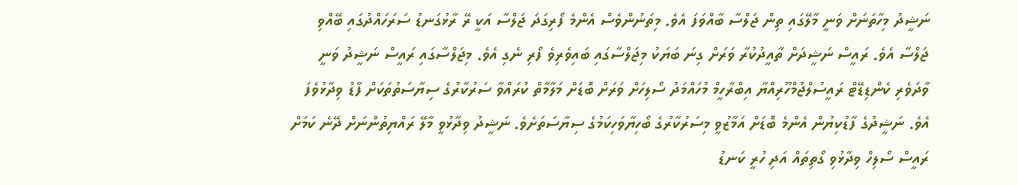ނަޝީދު މިހާތަނަށް ވަނީ މާލޭގައި ތިން ޖަލްސާ ބާއްވަފަ އެވެ. މިތަނުންވެސް އެންމެ ފޯރިގަދަ ޖަލްސާ އަކީ ރޭ ރާޅުގަނޑު ސަރަހައްދުގައި ބޭއްވި ޖަލްސާ އެވެ. ރައީސް ނަޝީދަށް ތާއީދުކުރާ ވަރަށް ގިނަ ބަޔަކު މިޖަލްސާގައި ބައިވެރިވެ ފޯރި ނެގި އެވެ. މިޖަލްސާގައި ރައީސް ނަޝީދު ވަނީ ވާދަވެރި ކެންޑިޑޭޓް ރައީސުލްޖުމްހޫރިއްޔާ އިބްރާހީމް މުހައްމަދު ސޯލިހަށް ވަރަށް ބޮޑަށް މަލާމާތް ކުރައްވާ ސަރުކާރުގެ ސިޔާސަތުތަކަށް ފާޑު ވިދާޅުވެފަ އެވެ. ނަޝީދުގެ ފާޑުކިޔުން އެންމެ ބޮޑަށް އަމާޒުވީ މިސަރުކާރުގެ ބޯހިޔާވަހިކަމުގެ ސިޔާސަތަށެވެ. ނަޝީދު ވިދާޅުވީ މާލޭ ރައްޔިތުންނަށް ދޭނެ ކަމަށް ރައީސް ސޯލިހް ވިދާޅުވި ގޯތިތައް އަދި ހުރީ ކަނޑު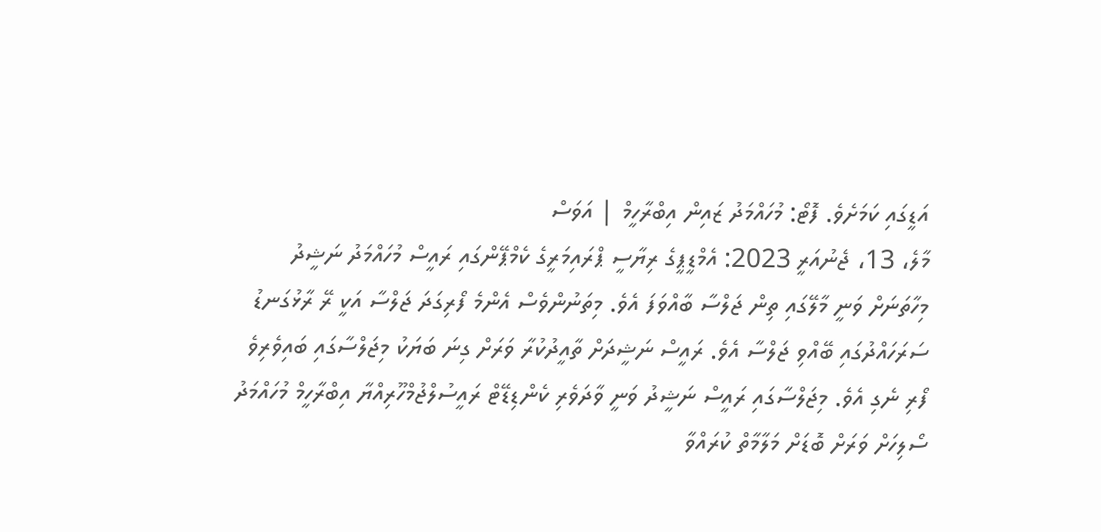އަޑީގައި ކަމަށެވެ. ފޮޓޯ: މުހައްމަދު ޒައިން އިބްރާހީމް | އަވަސް
މާލެ، 13، ޖެނުއަރީ 2023: އެމްޑީޕީގެ ރިޔާސީ ޕްރައިމަރީގެ ކެމްޕޭންގައި ރައީސް މުހައްމަދު ނަޝީދު މިހާތަނަށް ވަނީ މާލޭގައި ތިން ޖަލްސާ ބާއްވަފަ އެވެ. މިތަނުންވެސް އެންމެ ފޯރިގަދަ ޖަލްސާ އަކީ ރޭ ރާޅުގަނޑު ސަރަހައްދުގައި ބޭއްވި ޖަލްސާ އެވެ. ރައީސް ނަޝީދަށް ތާއީދުކުރާ ވަރަށް ގިނަ ބަޔަކު މިޖަލްސާގައި ބައިވެރިވެ ފޯރި ނެގި އެވެ. މިޖަލްސާގައި ރައީސް ނަޝީދު ވަނީ ވާދަވެރި ކެންޑިޑޭޓް ރައީސުލްޖުމްހޫރިއްޔާ އިބްރާހީމް މުހައްމަދު ސޯލިހަށް ވަރަށް ބޮޑަށް މަލާމާތް ކުރައްވާ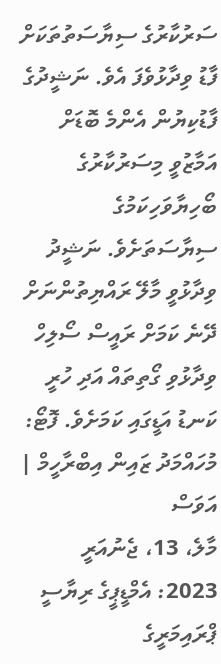ސަރުކާރުގެ ސިޔާސަތުތަކަށް ފާޑު ވިދާޅުވެފަ އެވެ. ނަޝީދުގެ ފާޑުކިޔުން އެންމެ ބޮޑަށް އަމާޒުވީ މިސަރުކާރުގެ ބޯހިޔާވަހިކަމުގެ ސިޔާސަތަށެވެ. ނަޝީދު ވިދާޅުވީ މާލޭ ރައްޔިތުންނަށް ދޭނެ ކަމަށް ރައީސް ސޯލިހް ވިދާޅުވި ގޯތިތައް އަދި ހުރީ ކަނޑު އަޑީގައި ކަމަށެވެ. ފޮޓޯ: މުހައްމަދު ޒައިން އިބްރާހީމް | އަވަސް
މާލެ، 13، ޖެނުއަރީ 2023: އެމްޑީޕީގެ ރިޔާސީ ޕްރައިމަރީގެ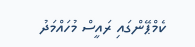ކެމްޕޭންގައި ރައީސް މުހައްމަދު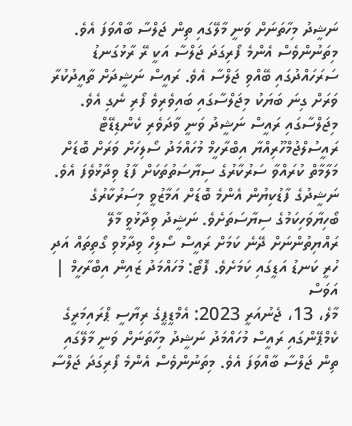ނަޝީދު މިހާތަނަށް ވަނީ މާލޭގައި ތިން ޖަލްސާ ބާއްވަފަ އެވެ. މިތަނުންވެސް އެންމެ ފޯރިގަދަ ޖަލްސާ އަކީ ރޭ ރާޅުގަނޑު ސަރަހައްދުގައި ބޭއްވި ޖަލްސާ އެވެ. ރައީސް ނަޝީދަށް ތާއީދުކުރާ ވަރަށް ގިނަ ބަޔަކު މިޖަލްސާގައި ބައިވެރިވެ ފޯރި ނެގި އެވެ. މިޖަލްސާގައި ރައީސް ނަޝީދު ވަނީ ވާދަވެރި ކެންޑިޑޭޓް ރައީސުލްޖުމްހޫރިއްޔާ އިބްރާހީމް މުހައްމަދު ސޯލިހަށް ވަރަށް ބޮޑަށް މަލާމާތް ކުރައްވާ ސަރުކާރުގެ ސިޔާސަތުތަކަށް ފާޑު ވިދާޅުވެފަ އެވެ. ނަޝީދުގެ ފާޑުކިޔުން އެންމެ ބޮޑަށް އަމާޒުވީ މިސަރުކާރުގެ ބޯހިޔާވަހިކަމުގެ ސިޔާސަތަށެވެ. ނަޝީދު ވިދާޅުވީ މާލޭ ރައްޔިތުންނަށް ދޭނެ ކަމަށް ރައީސް ސޯލިހް ވިދާޅުވި ގޯތިތައް އަދި ހުރީ ކަނޑު އަޑީގައި ކަމަށެވެ. ފޮޓޯ: މުހައްމަދު ޒައިން އިބްރާހީމް | އަވަސް
މާލެ، 13، ޖެނުއަރީ 2023: އެމްޑީޕީގެ ރިޔާސީ ޕްރައިމަރީގެ ކެމްޕޭންގައި ރައީސް މުހައްމަދު ނަޝީދު މިހާތަނަށް ވަނީ މާލޭގައި ތިން ޖަލްސާ ބާއްވަފަ އެވެ. މިތަނުންވެސް އެންމެ ފޯރިގަދަ ޖަލްސާ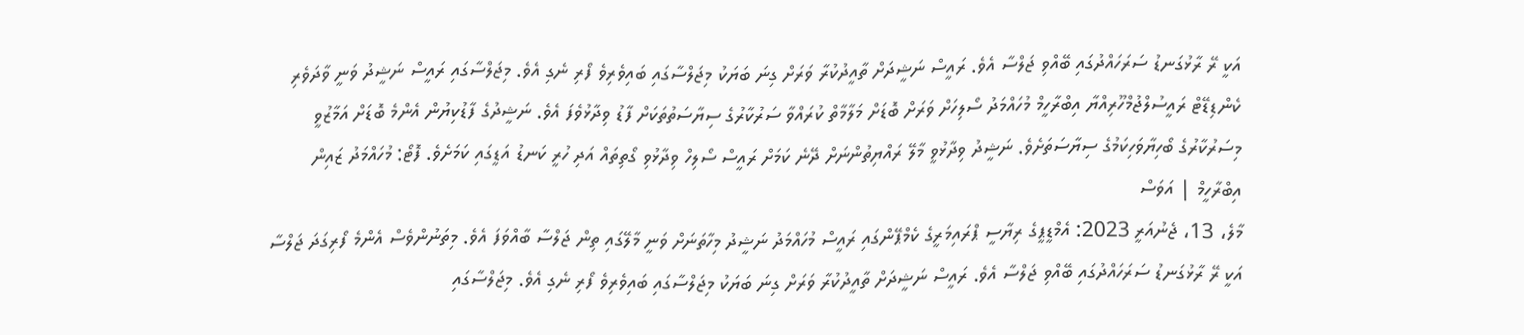އަކީ ރޭ ރާޅުގަނޑު ސަރަހައްދުގައި ބޭއްވި ޖަލްސާ އެވެ. ރައީސް ނަޝީދަށް ތާއީދުކުރާ ވަރަށް ގިނަ ބަޔަކު މިޖަލްސާގައި ބައިވެރިވެ ފޯރި ނެގި އެވެ. މިޖަލްސާގައި ރައީސް ނަޝީދު ވަނީ ވާދަވެރި ކެންޑިޑޭޓް ރައީސުލްޖުމްހޫރިއްޔާ އިބްރާހީމް މުހައްމަދު ސޯލިހަށް ވަރަށް ބޮޑަށް މަލާމާތް ކުރައްވާ ސަރުކާރުގެ ސިޔާސަތުތަކަށް ފާޑު ވިދާޅުވެފަ އެވެ. ނަޝީދުގެ ފާޑުކިޔުން އެންމެ ބޮޑަށް އަމާޒުވީ މިސަރުކާރުގެ ބޯހިޔާވަހިކަމުގެ ސިޔާސަތަށެވެ. ނަޝީދު ވިދާޅުވީ މާލޭ ރައްޔިތުންނަށް ދޭނެ ކަމަށް ރައީސް ސޯލިހް ވިދާޅުވި ގޯތިތައް އަދި ހުރީ ކަނޑު އަޑީގައި ކަމަށެވެ. ފޮޓޯ: މުހައްމަދު ޒައިން އިބްރާހީމް | އަވަސް
މާލެ، 13، ޖެނުއަރީ 2023: އެމްޑީޕީގެ ރިޔާސީ ޕްރައިމަރީގެ ކެމްޕޭންގައި ރައީސް މުހައްމަދު ނަޝީދު މިހާތަނަށް ވަނީ މާލޭގައި ތިން ޖަލްސާ ބާއްވަފަ އެވެ. މިތަނުންވެސް އެންމެ ފޯރިގަދަ ޖަލްސާ އަކީ ރޭ ރާޅުގަނޑު ސަރަހައްދުގައި ބޭއްވި ޖަލްސާ އެވެ. ރައީސް ނަޝީދަށް ތާއީދުކުރާ ވަރަށް ގިނަ ބަޔަކު މިޖަލްސާގައި ބައިވެރިވެ ފޯރި ނެގި އެވެ. މިޖަލްސާގައި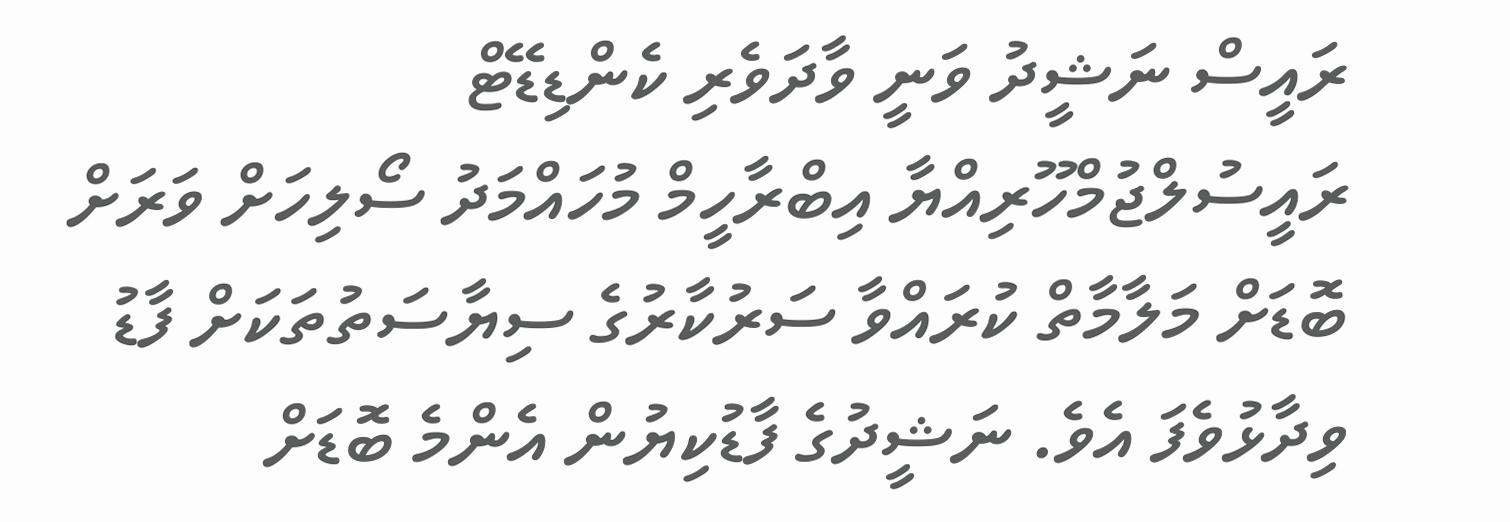ރައީސް ނަޝީދު ވަނީ ވާދަވެރި ކެންޑިޑޭޓް ރައީސުލްޖުމްހޫރިއްޔާ އިބްރާހީމް މުހައްމަދު ސޯލިހަށް ވަރަށް ބޮޑަށް މަލާމާތް ކުރައްވާ ސަރުކާރުގެ ސިޔާސަތުތަކަށް ފާޑު ވިދާޅުވެފަ އެވެ. ނަޝީދުގެ ފާޑުކިޔުން އެންމެ ބޮޑަށް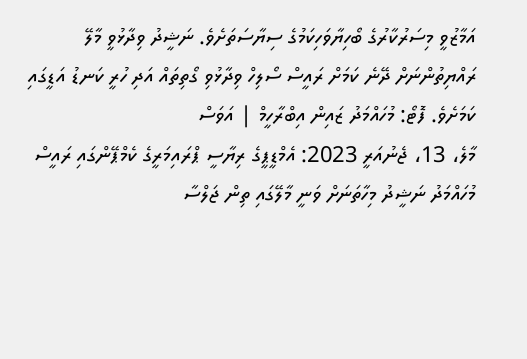އަމާޒުވީ މިސަރުކާރުގެ ބޯހިޔާވަހިކަމުގެ ސިޔާސަތަށެވެ. ނަޝީދު ވިދާޅުވީ މާލޭ ރައްޔިތުންނަށް ދޭނެ ކަމަށް ރައީސް ސޯލިހް ވިދާޅުވި ގޯތިތައް އަދި ހުރީ ކަނޑު އަޑީގައި ކަމަށެވެ. ފޮޓޯ: މުހައްމަދު ޒައިން އިބްރާހީމް | އަވަސް
މާލެ، 13، ޖެނުއަރީ 2023: އެމްޑީޕީގެ ރިޔާސީ ޕްރައިމަރީގެ ކެމްޕޭންގައި ރައީސް މުހައްމަދު ނަޝީދު މިހާތަނަށް ވަނީ މާލޭގައި ތިން ޖަލްސާ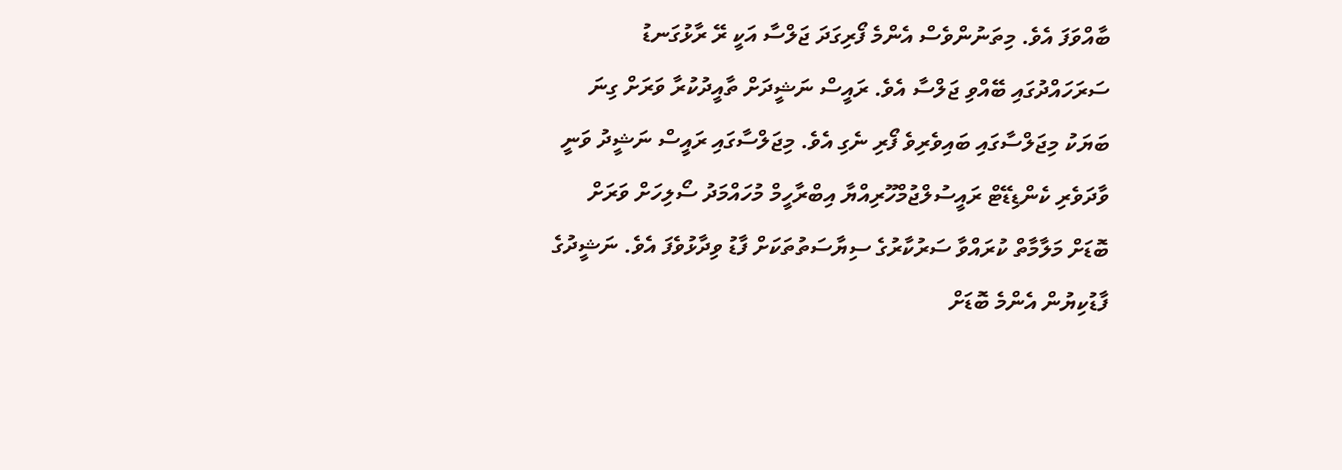ބާއްވަފަ އެވެ. މިތަނުންވެސް އެންމެ ފޯރިގަދަ ޖަލްސާ އަކީ ރޭ ރާޅުގަނޑު ސަރަހައްދުގައި ބޭއްވި ޖަލްސާ އެވެ. ރައީސް ނަޝީދަށް ތާއީދުކުރާ ވަރަށް ގިނަ ބަޔަކު މިޖަލްސާގައި ބައިވެރިވެ ފޯރި ނެގި އެވެ. މިޖަލްސާގައި ރައީސް ނަޝީދު ވަނީ ވާދަވެރި ކެންޑިޑޭޓް ރައީސުލްޖުމްހޫރިއްޔާ އިބްރާހީމް މުހައްމަދު ސޯލިހަށް ވަރަށް ބޮޑަށް މަލާމާތް ކުރައްވާ ސަރުކާރުގެ ސިޔާސަތުތަކަށް ފާޑު ވިދާޅުވެފަ އެވެ. ނަޝީދުގެ ފާޑުކިޔުން އެންމެ ބޮޑަށް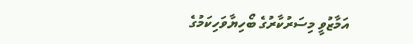އަމާޒުވީ މިސަރުކާރުގެ ބޯހިޔާވަހިކަމުގެ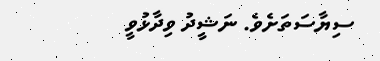ސިޔާސަތަށެވެ. ނަޝީދު ވިދާޅުވީ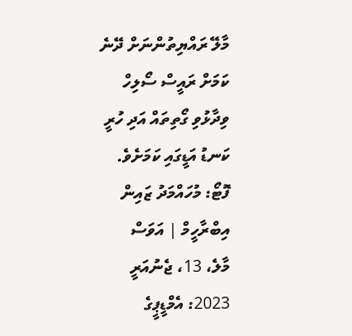މާލޭ ރައްޔިތުންނަށް ދޭނެ ކަމަށް ރައީސް ސޯލިހް ވިދާޅުވި ގޯތިތައް އަދި ހުރީ ކަނޑު އަޑީގައި ކަމަށެވެ. ފޮޓޯ: މުހައްމަދު ޒައިން އިބްރާހީމް | އަވަސް
މާލެ، 13، ޖެނުއަރީ 2023: އެމްޑީޕީގެ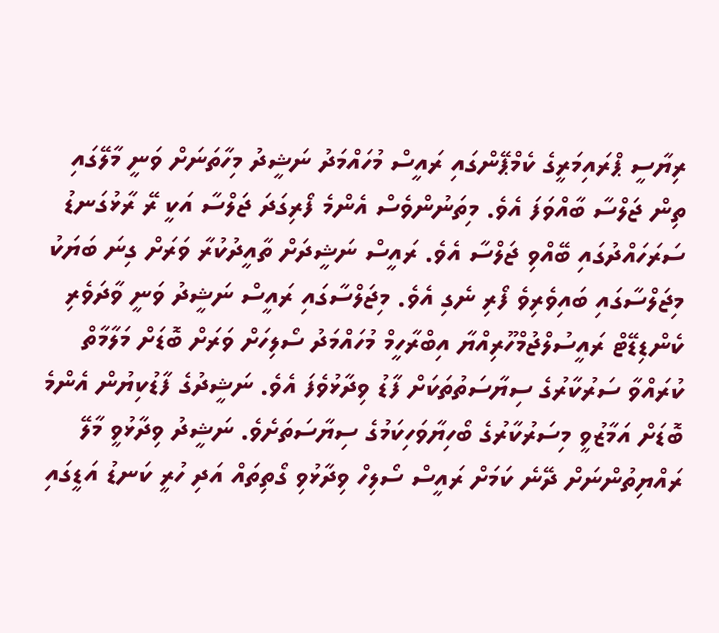ރިޔާސީ ޕްރައިމަރީގެ ކެމްޕޭންގައި ރައީސް މުހައްމަދު ނަޝީދު މިހާތަނަށް ވަނީ މާލޭގައި ތިން ޖަލްސާ ބާއްވަފަ އެވެ. މިތަނުންވެސް އެންމެ ފޯރިގަދަ ޖަލްސާ އަކީ ރޭ ރާޅުގަނޑު ސަރަހައްދުގައި ބޭއްވި ޖަލްސާ އެވެ. ރައީސް ނަޝީދަށް ތާއީދުކުރާ ވަރަށް ގިނަ ބަޔަކު މިޖަލްސާގައި ބައިވެރިވެ ފޯރި ނެގި އެވެ. މިޖަލްސާގައި ރައީސް ނަޝީދު ވަނީ ވާދަވެރި ކެންޑިޑޭޓް ރައީސުލްޖުމްހޫރިއްޔާ އިބްރާހީމް މުހައްމަދު ސޯލިހަށް ވަރަށް ބޮޑަށް މަލާމާތް ކުރައްވާ ސަރުކާރުގެ ސިޔާސަތުތަކަށް ފާޑު ވިދާޅުވެފަ އެވެ. ނަޝީދުގެ ފާޑުކިޔުން އެންމެ ބޮޑަށް އަމާޒުވީ މިސަރުކާރުގެ ބޯހިޔާވަހިކަމުގެ ސިޔާސަތަށެވެ. ނަޝީދު ވިދާޅުވީ މާލޭ ރައްޔިތުންނަށް ދޭނެ ކަމަށް ރައީސް ސޯލިހް ވިދާޅުވި ގޯތިތައް އަދި ހުރީ ކަނޑު އަޑީގައި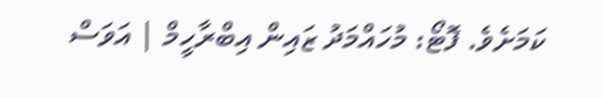ކަމަށެވެ. ފޮޓޯ: މުހައްމަދު ޒައިން އިބްރާހީމް | އަވަސް